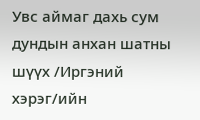Увс аймаг дахь сум дундын анхан шатны шүүх /Иргэний хэрэг/ийн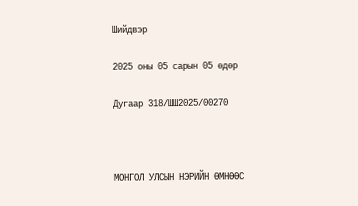Шийдвэр

2025 оны 05 сарын 05 өдөр

Дугаар 318/ШШ2025/00270



МОНГОЛ УЛСЫН НЭРИЙН ӨМНӨӨС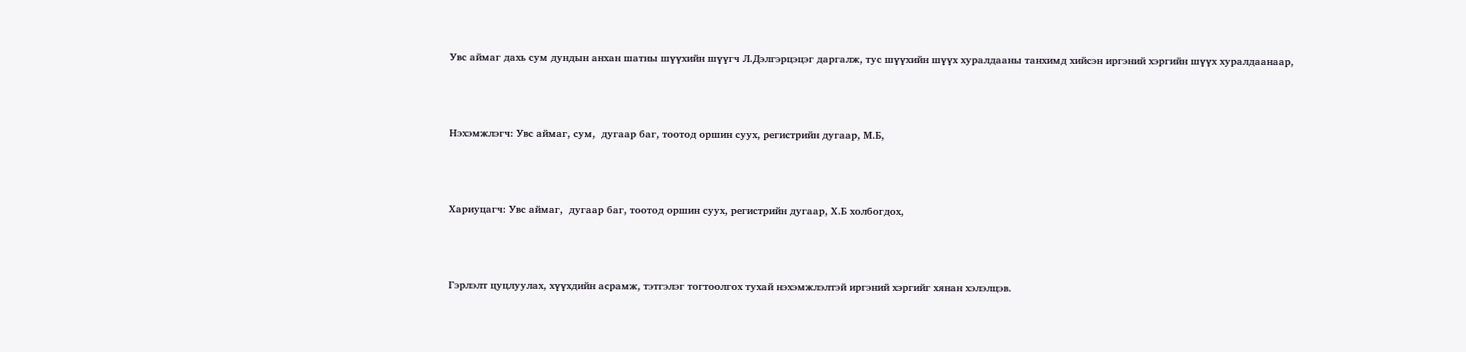Увс аймаг дахь сум дундын анхан шатны шүүхийн шүүгч Л.Дэлгэрцэцэг даргалж, тус шүүхийн шүүх хуралдааны танхимд хийсэн иргэний хэргийн шүүх хуралдаанаар,



Нэхэмжлэгч: Увс аймаг, сум,  дугаар баг, тоотод оршин суух, регистрийн дугаар, М.Б,



Хариуцагч: Увс аймаг,  дугаар баг, тоотод оршин суух, регистрийн дугаар, Х.Б холбогдох,



Гэрлэлт цуцлуулах, хүүхдийн асрамж, тэтгэлэг тогтоолгох тухай нэхэмжлэлтэй иргэний хэргийг хянан хэлэлцэв.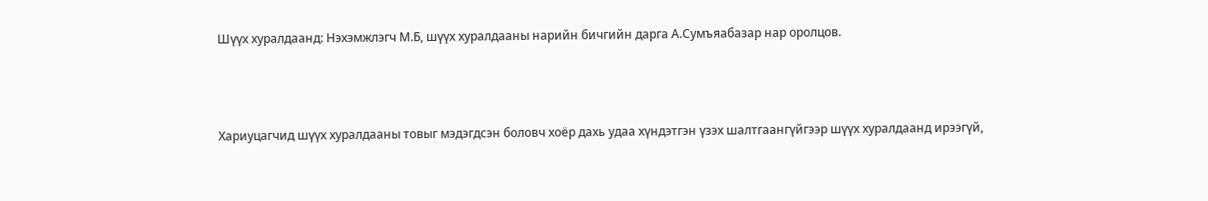Шүүх хуралдаанд: Нэхэмжлэгч М.Б, шүүх хуралдааны нарийн бичгийн дарга А.Сумъяабазар нар оролцов.



Хариуцагчид шүүх хуралдааны товыг мэдэгдсэн боловч хоёр дахь удаа хүндэтгэн үзэх шалтгаангүйгээр шүүх хуралдаанд ирээгүй,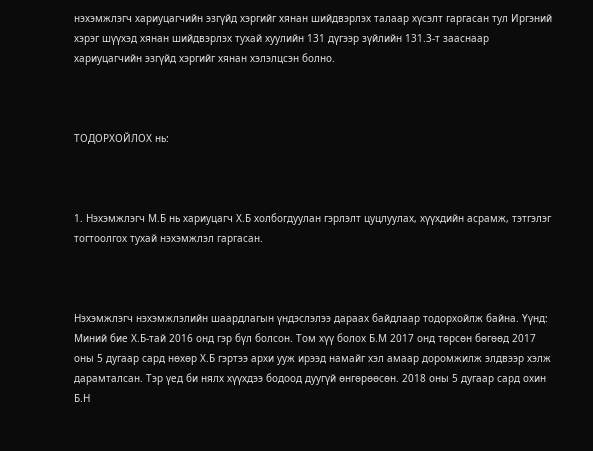нэхэмжлэгч хариуцагчийн эзгүйд хэргийг хянан шийдвэрлэх талаар хүсэлт гаргасан тул Иргэний хэрэг шүүхэд хянан шийдвэрлэх тухай хуулийн 131 дүгээр зүйлийн 131.3-т зааснаар хариуцагчийн эзгүйд хэргийг хянан хэлэлцсэн болно.



ТОДОРХОЙЛОХ нь:



1. Нэхэмжлэгч М.Б нь хариуцагч Х.Б холбогдуулан гэрлэлт цуцлуулах, хүүхдийн асрамж, тэтгэлэг тогтоолгох тухай нэхэмжлэл гаргасан.



Нэхэмжлэгч нэхэмжлэлийн шаардлагын үндэслэлээ дараах байдлаар тодорхойлж байна. Үүнд: Миний бие Х.Б-тай 2016 онд гэр бүл болсон. Том хүү болох Б.М 2017 онд төрсөн бөгөөд 2017 оны 5 дугаар сард нөхөр Х.Б гэртээ архи ууж ирээд намайг хэл амаар доромжилж элдвээр хэлж дарамталсан. Тэр үед би нялх хүүхдээ бодоод дуугүй өнгөрөөсөн. 2018 оны 5 дугаар сард охин Б.Н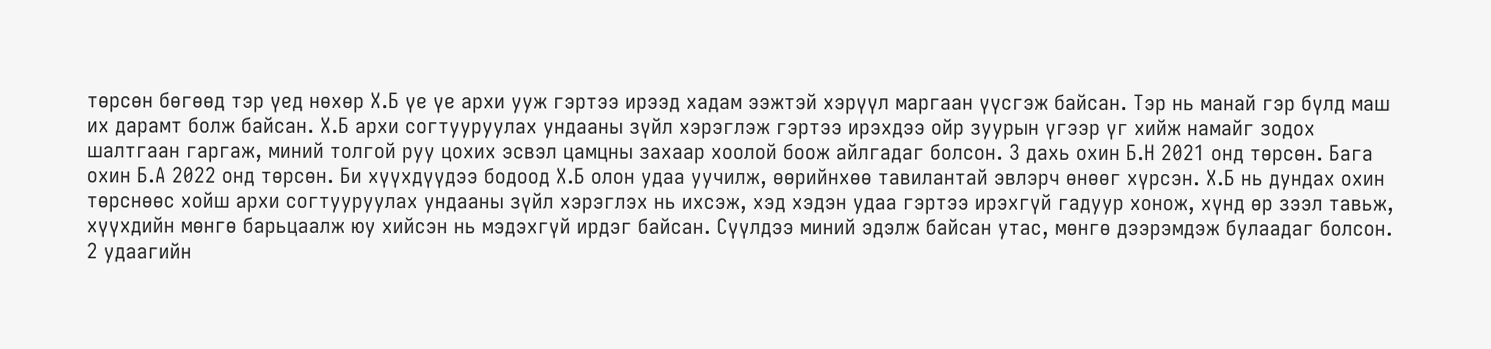төрсөн бөгөөд тэр үед нөхөр Х.Б үе үе архи ууж гэртээ ирээд хадам ээжтэй хэрүүл маргаан үүсгэж байсан. Тэр нь манай гэр бүлд маш их дарамт болж байсан. Х.Б архи согтууруулах ундааны зүйл хэрэглэж гэртээ ирэхдээ ойр зуурын үгээр үг хийж намайг зодох шалтгаан гаргаж, миний толгой руу цохих эсвэл цамцны захаар хоолой боож айлгадаг болсон. 3 дахь охин Б.Н 2021 онд төрсөн. Бага охин Б.А 2022 онд төрсөн. Би хүүхдүүдээ бодоод Х.Б олон удаа уучилж, өөрийнхөө тавилантай эвлэрч өнөөг хүрсэн. Х.Б нь дундах охин төрснөөс хойш архи согтууруулах ундааны зүйл хэрэглэх нь ихсэж, хэд хэдэн удаа гэртээ ирэхгүй гадуур хонож, хүнд өр зээл тавьж, хүүхдийн мөнгө барьцаалж юу хийсэн нь мэдэхгүй ирдэг байсан. Сүүлдээ миний эдэлж байсан утас, мөнгө дээрэмдэж булаадаг болсон. 2 удаагийн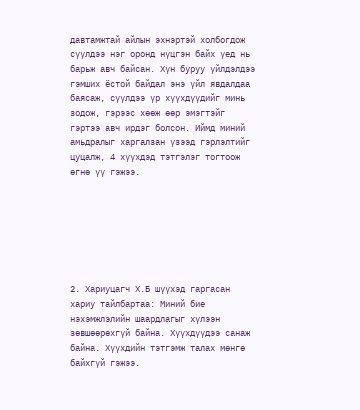давтамжтай айлын эхнэртэй холбогдож сүүлдээ нэг оронд нүцгэн байх үед нь барьж авч байсан. Хүн буруу үйлдэлдээ гэмших ёстой байдал энэ үйл явдалдаа баясаж, сүүлдээ үр хүүхдүүдийг минь зодож, гэрээс хөөж өөр эмэгтэйг гэртээ авч ирдэг болсон. Иймд миний амьдралыг харгалзан үзээд гэрлэлтийг цуцалж, 4 хүүхдэд тэтгэлэг тогтоож өгнө үү гэжээ.







2. Хариуцагч Х.Б шүүхэд гаргасан хариу тайлбартаа: Миний бие нэхэмжлэлийн шаардлагыг хүлээн зөвшөөрөхгүй байна. Хүүхдүүдээ санаж байна. Хүүхдийн тэтгэмж талах мөнгө байхгүй гэжээ.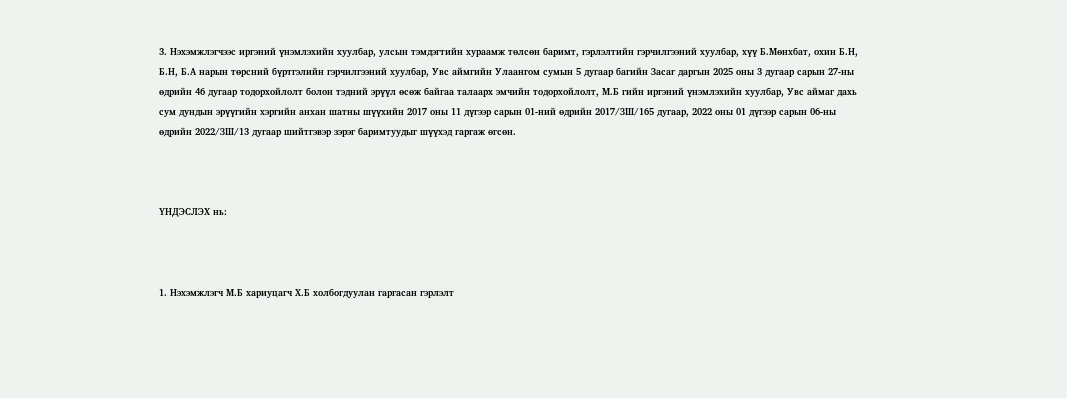3. Нэхэмжлэгчээс иргэний үнэмлэхийн хуулбар, улсын тэмдэгтийн хураамж төлсөн баримт, гэрлэлтийн гэрчилгээний хуулбар, хүү Б.Мөнхбат, охин Б.Н, Б.Н, Б.А нарын төрсний бүртгэлийн гэрчилгээний хуулбар, Увс аймгийн Улаангом сумын 5 дугаар багийн Засаг даргын 2025 оны 3 дугаар сарын 27-ны өдрийн 46 дугаар тодорхойлолт болон тэдний эрүүл өсөж байгаа талаарх эмчийн тодорхойлолт, М.Б гийн иргэний үнэмлэхийн хуулбар, Увс аймаг дахь сум дундын эрүүгийн хэргийн анхан шатны шүүхийн 2017 оны 11 дүгээр сарын 01-ний өдрийн 2017/ЗШ/165 дугаар, 2022 оны 01 дүгээр сарын 06-ны өдрийн 2022/ЗШ/13 дугаар шийтгэвэр зэрэг баримтуудыг шүүхэд гаргаж өгсөн.



ҮНДЭСЛЭХ нь:



1. Нэхэмжлэгч М.Б хариуцагч Х.Б холбогдуулан гаргасан гэрлэлт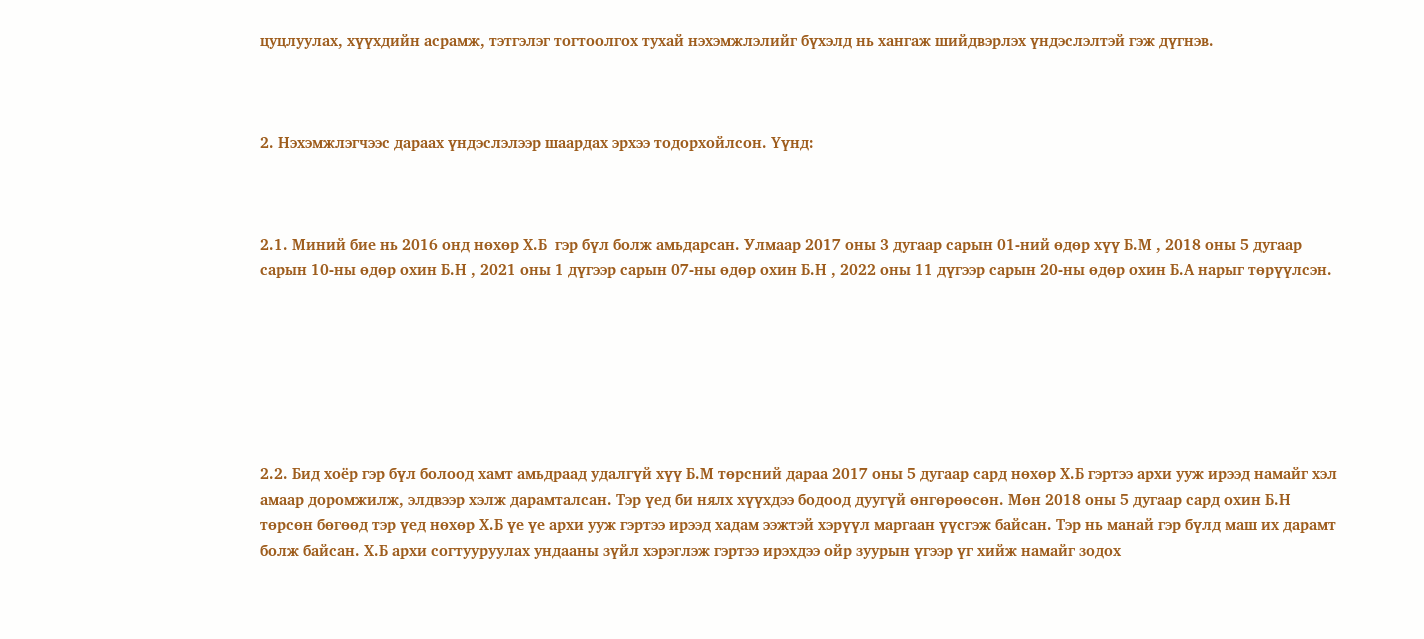цуцлуулах, хүүхдийн асрамж, тэтгэлэг тогтоолгох тухай нэхэмжлэлийг бүхэлд нь хангаж шийдвэрлэх үндэслэлтэй гэж дүгнэв.



2. Нэхэмжлэгчээс дараах үндэслэлээр шаардах эрхээ тодорхойлсон. Үүнд:



2.1. Миний бие нь 2016 онд нөхөр Х.Б  гэр бүл болж амьдарсан. Улмаар 2017 оны 3 дугаар сарын 01-ний өдөр хүү Б.М , 2018 оны 5 дугаар сарын 10-ны өдөр охин Б.Н , 2021 оны 1 дүгээр сарын 07-ны өдөр охин Б.Н , 2022 оны 11 дүгээр сарын 20-ны өдөр охин Б.А нарыг төрүүлсэн.







2.2. Бид хоёр гэр бүл болоод хамт амьдраад удалгүй хүү Б.М төрсний дараа 2017 оны 5 дугаар сард нөхөр Х.Б гэртээ архи ууж ирээд намайг хэл амаар доромжилж, элдвээр хэлж дарамталсан. Тэр үед би нялх хүүхдээ бодоод дуугүй өнгөрөөсөн. Мөн 2018 оны 5 дугаар сард охин Б.Н төрсөн бөгөөд тэр үед нөхөр Х.Б үе үе архи ууж гэртээ ирээд хадам ээжтэй хэрүүл маргаан үүсгэж байсан. Тэр нь манай гэр бүлд маш их дарамт болж байсан. Х.Б архи согтууруулах ундааны зүйл хэрэглэж гэртээ ирэхдээ ойр зуурын үгээр үг хийж намайг зодох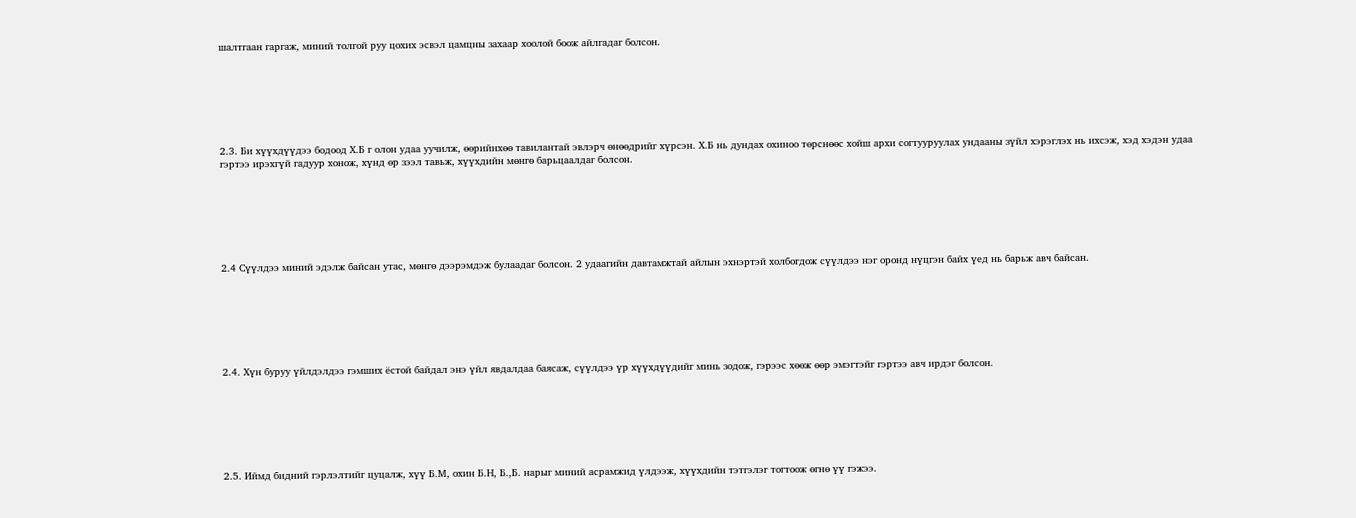шалтгаан гаргаж, миний толгой руу цохих эсвэл цамцны захаар хоолой боож айлгадаг болсон.







2.3. Би хүүхдүүдээ бодоод Х.Б г олон удаа уучилж, өөрийнхөө тавилантай эвлэрч өнөөдрийг хүрсэн. Х.Б нь дундах охиноо төрснөөс хойш архи согтууруулах ундааны зүйл хэрэглэх нь ихсэж, хэд хэдэн удаа гэртээ ирэхгүй гадуур хонож, хүнд өр зээл тавьж, хүүхдийн мөнгө барьцаалдаг болсон.







2.4 Сүүлдээ миний эдэлж байсан утас, мөнгө дээрэмдэж булаадаг болсон. 2 удаагийн давтамжтай айлын эхнэртэй холбогдож сүүлдээ нэг оронд нүцгэн байх үед нь барьж авч байсан.







2.4. Хүн буруу үйлдэлдээ гэмших ёстой байдал энэ үйл явдалдаа баясаж, сүүлдээ үр хүүхдүүдийг минь зодож, гэрээс хөөж өөр эмэгтэйг гэртээ авч ирдэг болсон.







2.5. Иймд бидний гэрлэлтийг цуцалж, хүү Б.М, охин Б.Н, Б.,Б. нарыг миний асрамжид үлдээж, хүүхдийн тэтгэлэг тогтоож өгнө үү гэжээ.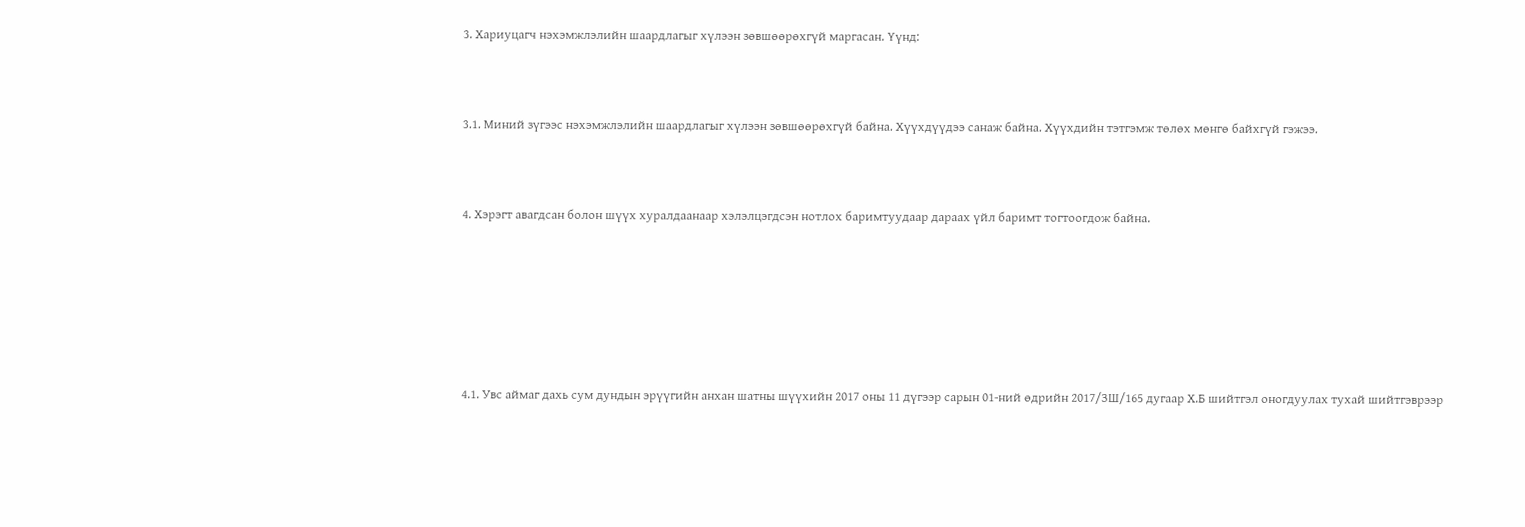3. Хариуцагч нэхэмжлэлийн шаардлагыг хүлээн зөвшөөрөхгүй маргасан. Үүнд:



3.1. Миний зүгээс нэхэмжлэлийн шаардлагыг хүлээн зөвшөөрөхгүй байна. Хүүхдүүдээ санаж байна. Хүүхдийн тэтгэмж төлөх мөнгө байхгүй гэжээ.



4. Хэрэгт авагдсан болон шүүх хуралдаанаар хэлэлцэгдсэн нотлох баримтуудаар дараах үйл баримт тогтоогдож байна.







4.1. Увс аймаг дахь сум дундын эрүүгийн анхан шатны шүүхийн 2017 оны 11 дүгээр сарын 01-ний өдрийн 2017/ЗШ/165 дугаар Х.Б шийтгэл оногдуулах тухай шийтгэврээр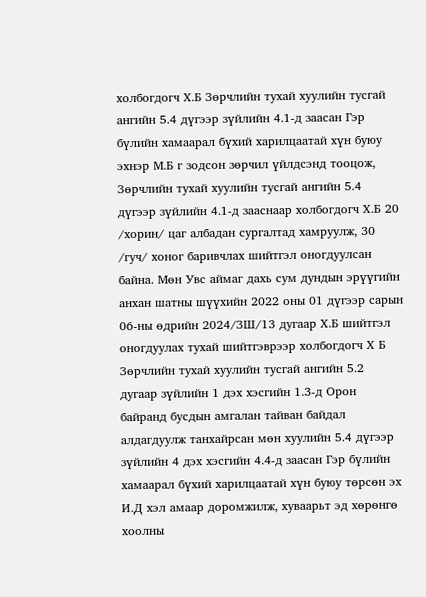холбогдогч Х.Б Зөрчлийн тухай хуулийн тусгай ангийн 5.4 дүгээр зүйлийн 4.1-д заасан Гэр бүлийн хамаарал бүхий харилцаатай хүн буюу эхнэр М.Б г зодсон зөрчил үйлдсэнд тооцож, Зөрчлийн тухай хуулийн тусгай ангийн 5.4 дүгээр зүйлийн 4.1-д зааснаар холбогдогч Х.Б 20 /хорин/ цаг албадан сургалтад хамруулж, 30 /гуч/ хоног баривчлах шийтгэл оногдуулсан байна. Мөн Увс аймаг дахь сум дундын эрүүгийн анхан шатны шүүхийн 2022 оны 01 дүгээр сарын 06-ны өдрийн 2024/ЗШ/13 дугаар Х.Б шийтгэл оногдуулах тухай шийтгэврээр холбогдогч Х Б Зөрчлийн тухай хуулийн тусгай ангийн 5.2 дугаар зүйлийн 1 дэх хэсгийн 1.3-д Орон байранд бусдын амгалан тайван байдал алдагдуулж танхайрсан мөн хуулийн 5.4 дүгээр зүйлийн 4 дэх хэсгийн 4.4-д заасан Гэр бүлийн хамаарал бүхий харилцаатай хүн буюу төрсөн эх И.Д хэл амаар доромжилж, хуваарьт эд хөрөнгө хоолны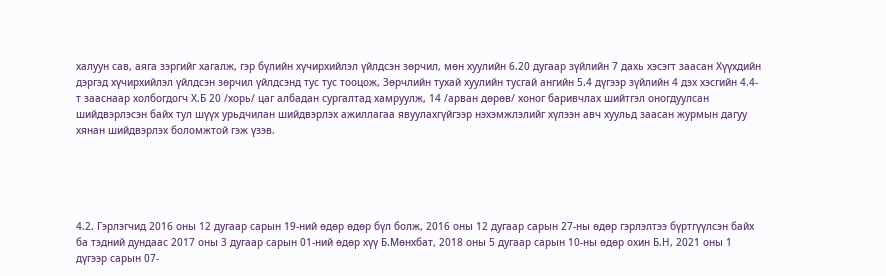халуун сав, аяга зэргийг хагалж, гэр бүлийн хүчирхийлэл үйлдсэн зөрчил, мөн хуулийн 6.20 дугаар зүйлийн 7 дахь хэсэгт заасан Хүүхдийн дэргэд хүчирхийлэл үйлдсэн зөрчил үйлдсэнд тус тус тооцож, Зөрчлийн тухай хуулийн тусгай ангийн 5.4 дүгээр зүйлийн 4 дэх хэсгийн 4.4-т зааснаар холбогдогч Х.Б 20 /хорь/ цаг албадан сургалтад хамруулж, 14 /арван дөрөв/ хоног баривчлах шийтгэл оногдуулсан шийдвэрлэсэн байх тул шүүх урьдчилан шийдвэрлэх ажиллагаа явуулахгүйгээр нэхэмжлэлийг хүлээн авч хуульд заасан журмын дагуу хянан шийдвэрлэх боломжтой гэж үзэв.





4.2. Гэрлэгчид 2016 оны 12 дугаар сарын 19-ний өдөр өдөр бүл болж, 2016 оны 12 дугаар сарын 27-ны өдөр гэрлэлтээ бүртгүүлсэн байх ба тэдний дундаас 2017 оны 3 дугаар сарын 01-ний өдөр хүү Б.Мөнхбат, 2018 оны 5 дугаар сарын 10-ны өдөр охин Б.Н, 2021 оны 1 дүгээр сарын 07-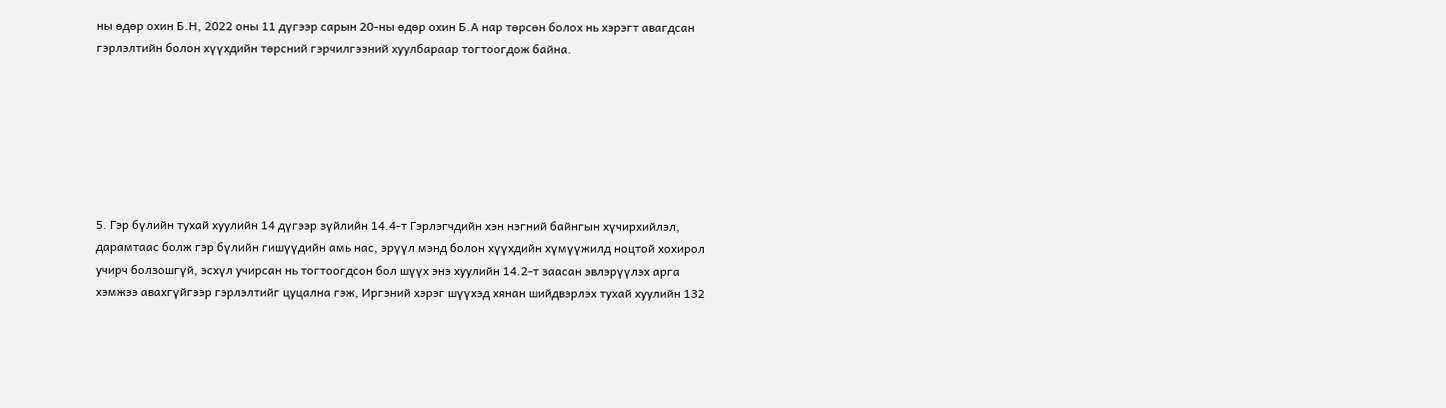ны өдөр охин Б.Н, 2022 оны 11 дүгээр сарын 20-ны өдөр охин Б.А нар төрсөн болох нь хэрэгт авагдсан гэрлэлтийн болон хүүхдийн төрсний гэрчилгээний хуулбараар тогтоогдож байна.







5. Гэр бүлийн тухай хуулийн 14 дүгээр зүйлийн 14.4-т Гэрлэгчдийн хэн нэгний байнгын хүчирхийлэл, дарамтаас болж гэр бүлийн гишүүдийн амь нас, эрүүл мэнд болон хүүхдийн хүмүүжилд ноцтой хохирол учирч болзошгүй, эсхүл учирсан нь тогтоогдсон бол шүүх энэ хуулийн 14.2-т заасан эвлэрүүлэх арга хэмжээ авахгүйгээр гэрлэлтийг цуцална гэж, Иргэний хэрэг шүүхэд хянан шийдвэрлэх тухай хуулийн 132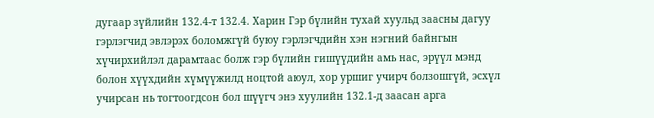дугаар зүйлийн 132.4-т 132.4. Харин Гэр бүлийн тухай хуульд заасны дагуу гэрлэгчид эвлэрэх боломжгүй буюу гэрлэгчдийн хэн нэгний байнгын хүчирхийлэл дарамтаас болж гэр бүлийн гишүүдийн амь нас, эрүүл мэнд болон хүүхдийн хүмүүжилд ноцтой аюул, хор уршиг учирч болзошгүй, эсхүл учирсан нь тогтоогдсон бол шүүгч энэ хуулийн 132.1-д заасан арга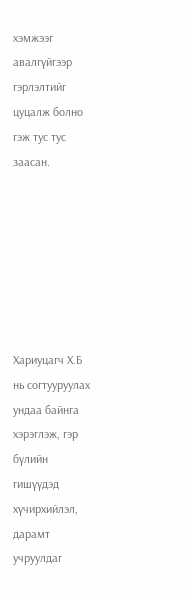хэмжээг авалгүйгээр гэрлэлтийг цуцалж болно гэж тус тус заасан.







Хариуцагч Х.Б нь согтууруулах ундаа байнга хэрэглэж, гэр бүлийн гишүүдэд хүчирхийлэл, дарамт учруулдаг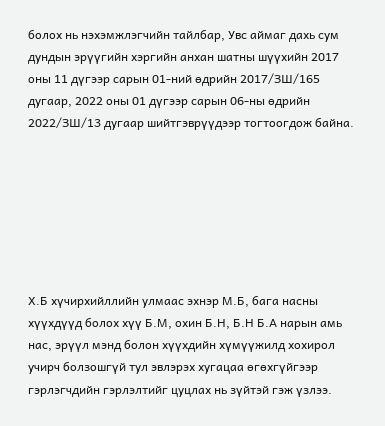болох нь нэхэмжлэгчийн тайлбар, Увс аймаг дахь сум дундын эрүүгийн хэргийн анхан шатны шүүхийн 2017 оны 11 дүгээр сарын 01-ний өдрийн 2017/ЗШ/165 дугаар, 2022 оны 01 дүгээр сарын 06-ны өдрийн 2022/ЗШ/13 дугаар шийтгэврүүдээр тогтоогдож байна.







Х.Б хүчирхийллийн улмаас эхнэр М.Б, бага насны хүүхдүүд болох хүү Б.М, охин Б.Н, Б.Н Б.А нарын амь нас, эрүүл мэнд болон хүүхдийн хүмүүжилд хохирол учирч болзошгүй тул эвлэрэх хугацаа өгөхгүйгээр гэрлэгчдийн гэрлэлтийг цуцлах нь зүйтэй гэж үзлээ.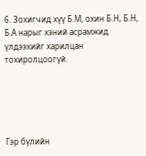6. Зохигчид хүү Б.М, охин Б.Н, Б.Н, Б.А нарыг хэний асрамжид үлдээхийг харилцан тохиролцоогүй.





Гэр бүлийн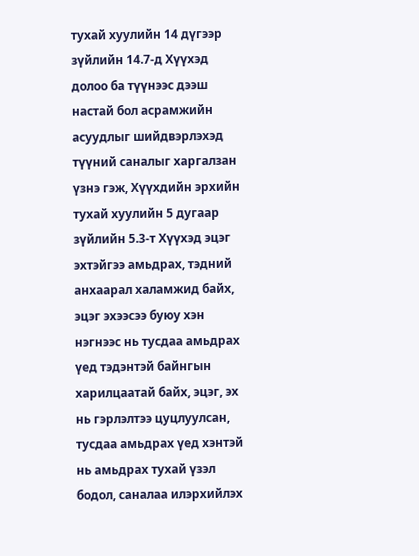тухай хуулийн 14 дүгээр зүйлийн 14.7-д Хүүхэд долоо ба түүнээс дээш настай бол асрамжийн асуудлыг шийдвэрлэхэд түүний саналыг харгалзан үзнэ гэж, Хүүхдийн эрхийн тухай хуулийн 5 дугаар зүйлийн 5.3-т Хүүхэд эцэг эхтэйгээ амьдрах, тэдний анхаарал халамжид байх, эцэг эхээсээ буюу хэн нэгнээс нь тусдаа амьдрах үед тэдэнтэй байнгын харилцаатай байх, эцэг, эх нь гэрлэлтээ цуцлуулсан, тусдаа амьдрах үед хэнтэй нь амьдрах тухай үзэл бодол, саналаа илэрхийлэх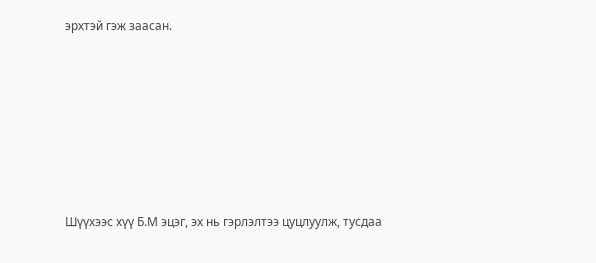эрхтэй гэж заасан.







Шүүхээс хүү Б.М эцэг, эх нь гэрлэлтээ цуцлуулж, тусдаа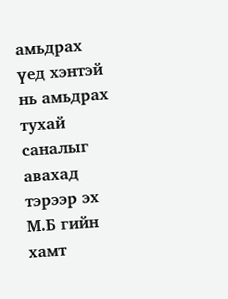амьдрах үед хэнтэй нь амьдрах тухай саналыг авахад тэрээр эх М.Б гийн хамт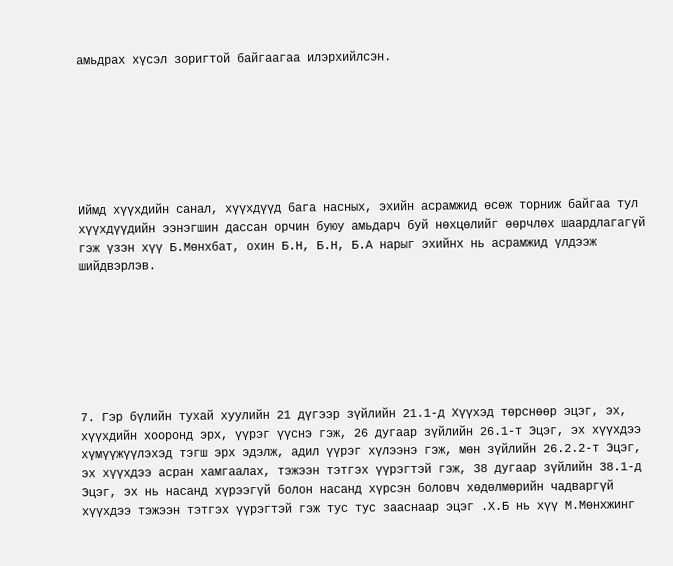амьдрах хүсэл зоригтой байгаагаа илэрхийлсэн.







Иймд хүүхдийн санал, хүүхдүүд бага насных, эхийн асрамжид өсөж торниж байгаа тул хүүхдүүдийн ээнэгшин дассан орчин буюу амьдарч буй нөхцөлийг өөрчлөх шаардлагагүй гэж үзэн хүү Б.Мөнхбат, охин Б.Н, Б.Н, Б.А нарыг эхийнх нь асрамжид үлдээж шийдвэрлэв.







7. Гэр бүлийн тухай хуулийн 21 дүгээр зүйлийн 21.1-д Хүүхэд төрснөөр эцэг, эх, хүүхдийн хооронд эрх, үүрэг үүснэ гэж, 26 дугаар зүйлийн 26.1-т Эцэг, эх хүүхдээ хүмүүжүүлэхэд тэгш эрх эдэлж, адил үүрэг хүлээнэ гэж, мөн зүйлийн 26.2.2-т Эцэг, эх хүүхдээ асран хамгаалах, тэжээн тэтгэх үүрэгтэй гэж, 38 дугаар зүйлийн 38.1-д Эцэг, эх нь насанд хүрээгүй болон насанд хүрсэн боловч хөдөлмөрийн чадваргүй хүүхдээ тэжээн тэтгэх үүрэгтэй гэж тус тус зааснаар эцэг .Х.Б нь хүү М.Мөнхжинг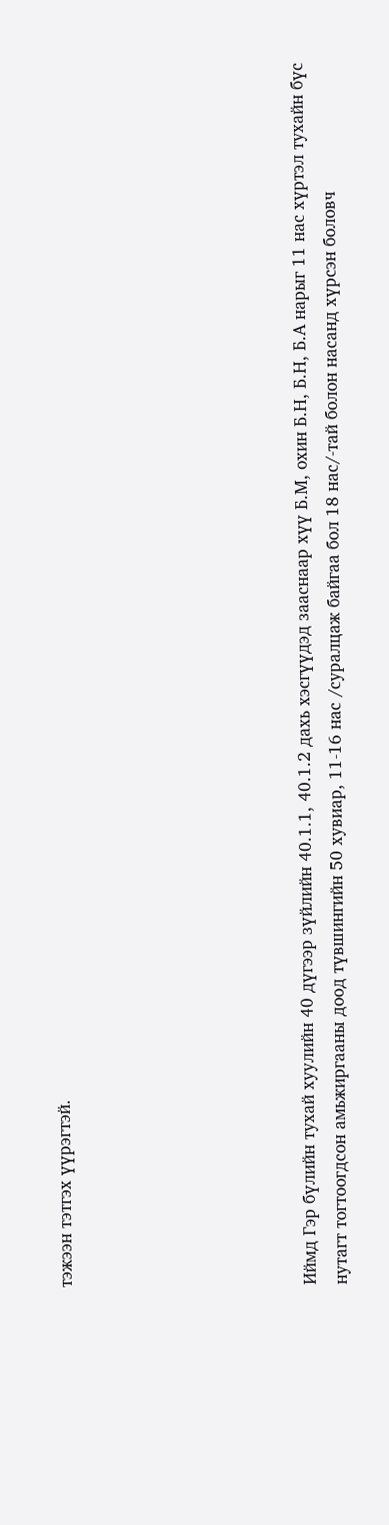тэжээн тэтгэх үүрэгтэй.







Иймд Гэр бүлийн тухай хуулийн 40 дүгээр зүйлийн 40.1.1, 40.1.2 дахь хэсгүүдэд зааснаар хүү Б.М, охин Б.Н, Б.Н, Б.А нарыг 11 нас хүртэл тухайн бүс нутагт тогтоогдсон амьжиргааны доод түвшингийн 50 хувиар, 11-16 нас /суралцаж байгаа бол 18 нас/-тай болон насанд хүрсэн боловч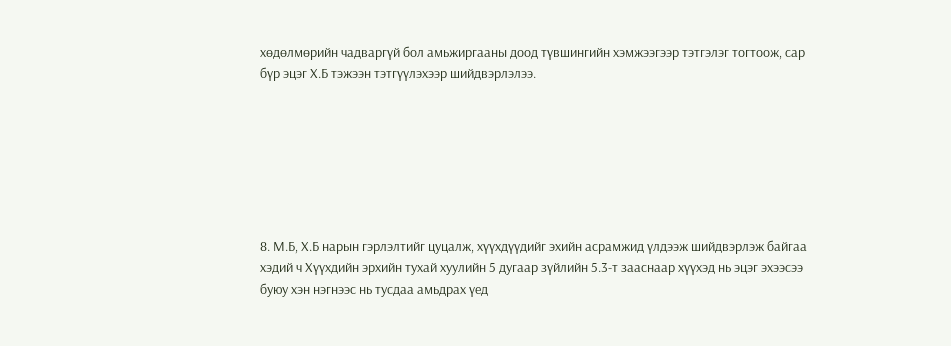хөдөлмөрийн чадваргүй бол амьжиргааны доод түвшингийн хэмжээгээр тэтгэлэг тогтоож, сар бүр эцэг Х.Б тэжээн тэтгүүлэхээр шийдвэрлэлээ.







8. М.Б, Х.Б нарын гэрлэлтийг цуцалж, хүүхдүүдийг эхийн асрамжид үлдээж шийдвэрлэж байгаа хэдий ч Хүүхдийн эрхийн тухай хуулийн 5 дугаар зүйлийн 5.3-т зааснаар хүүхэд нь эцэг эхээсээ буюу хэн нэгнээс нь тусдаа амьдрах үед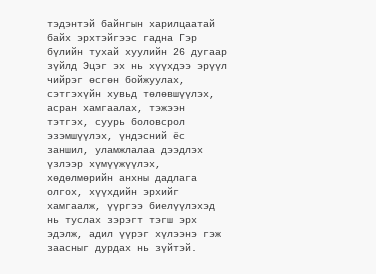тэдэнтэй байнгын харилцаатай байх эрхтэйгээс гадна Гэр бүлийн тухай хуулийн 26 дугаар зүйлд Эцэг эх нь хүүхдээ эрүүл чийрэг өсгөн бойжуулах, сэтгэхүйн хувьд төлөвшүүлэх, асран хамгаалах, тэжээн тэтгэх, суурь боловсрол эзэмшүүлэх, үндэсний ёс заншил, уламжлалаа дээдлэх үзлээр хүмүүжүүлэх, хөдөлмөрийн анхны дадлага олгох, хүүхдийн эрхийг хамгаалж, үүргээ биелүүлэхэд нь туслах зэрэгт тэгш эрх эдэлж, адил үүрэг хүлээнэ гэж заасныг дурдах нь зүйтэй.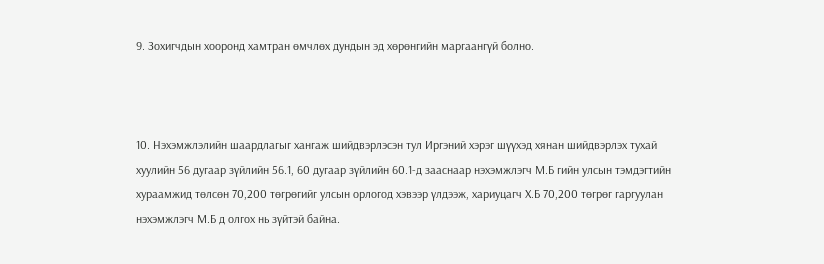9. Зохигчдын хооронд хамтран өмчлөх дундын эд хөрөнгийн маргаангүй болно.



10. Нэхэмжлэлийн шаардлагыг хангаж шийдвэрлэсэн тул Иргэний хэрэг шүүхэд хянан шийдвэрлэх тухай хуулийн 56 дугаар зүйлийн 56.1, 60 дугаар зүйлийн 60.1-д зааснаар нэхэмжлэгч М.Б гийн улсын тэмдэгтийн хураамжид төлсөн 70,200 төгрөгийг улсын орлогод хэвээр үлдээж, хариуцагч Х.Б 70,200 төгрөг гаргуулан нэхэмжлэгч М.Б д олгох нь зүйтэй байна.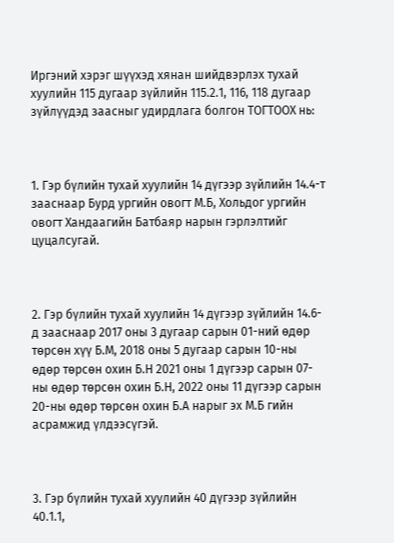Иргэний хэрэг шүүхэд хянан шийдвэрлэх тухай хуулийн 115 дугаар зүйлийн 115.2.1, 116, 118 дугаар зүйлүүдэд заасныг удирдлага болгон ТОГТООХ нь:



1. Гэр бүлийн тухай хуулийн 14 дүгээр зүйлийн 14.4-т зааснаар Бурд ургийн овогт М.Б, Хольдог ургийн овогт Хандаагийн Батбаяр нарын гэрлэлтийг цуцалсугай.



2. Гэр бүлийн тухай хуулийн 14 дүгээр зүйлийн 14.6-д зааснаар 2017 оны 3 дугаар сарын 01-ний өдөр төрсөн хүү Б.М, 2018 оны 5 дугаар сарын 10-ны өдөр төрсөн охин Б.Н 2021 оны 1 дүгээр сарын 07-ны өдөр төрсөн охин Б.Н, 2022 оны 11 дүгээр сарын 20-ны өдөр төрсөн охин Б.А нарыг эх М.Б гийн асрамжид үлдээсүгэй.



3. Гэр бүлийн тухай хуулийн 40 дүгээр зүйлийн 40.1.1,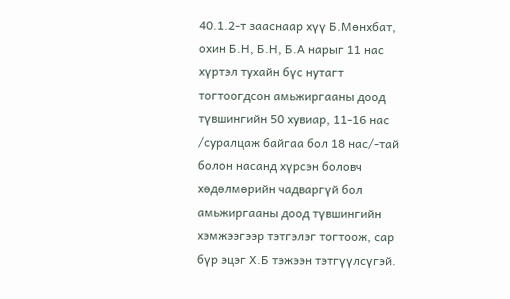40.1.2-т зааснаар хүү Б.Мөнхбат, охин Б.Н, Б.Н, Б.А нарыг 11 нас хүртэл тухайн бүс нутагт тогтоогдсон амьжиргааны доод түвшингийн 50 хувиар, 11-16 нас /суралцаж байгаа бол 18 нас/-тай болон насанд хүрсэн боловч хөдөлмөрийн чадваргүй бол амьжиргааны доод түвшингийн хэмжээгээр тэтгэлэг тогтоож, сар бүр эцэг Х.Б тэжээн тэтгүүлсүгэй.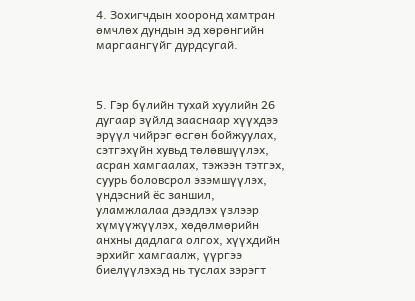4. Зохигчдын хооронд хамтран өмчлөх дундын эд хөрөнгийн маргаангүйг дурдсугай.



5. Гэр бүлийн тухай хуулийн 26 дугаар зүйлд зааснаар хүүхдээ эрүүл чийрэг өсгөн бойжуулах, сэтгэхүйн хувьд төлөвшүүлэх, асран хамгаалах, тэжээн тэтгэх, суурь боловсрол эзэмшүүлэх, үндэсний ёс заншил, уламжлалаа дээдлэх үзлээр хүмүүжүүлэх, хөдөлмөрийн анхны дадлага олгох, хүүхдийн эрхийг хамгаалж, үүргээ биелүүлэхэд нь туслах зэрэгт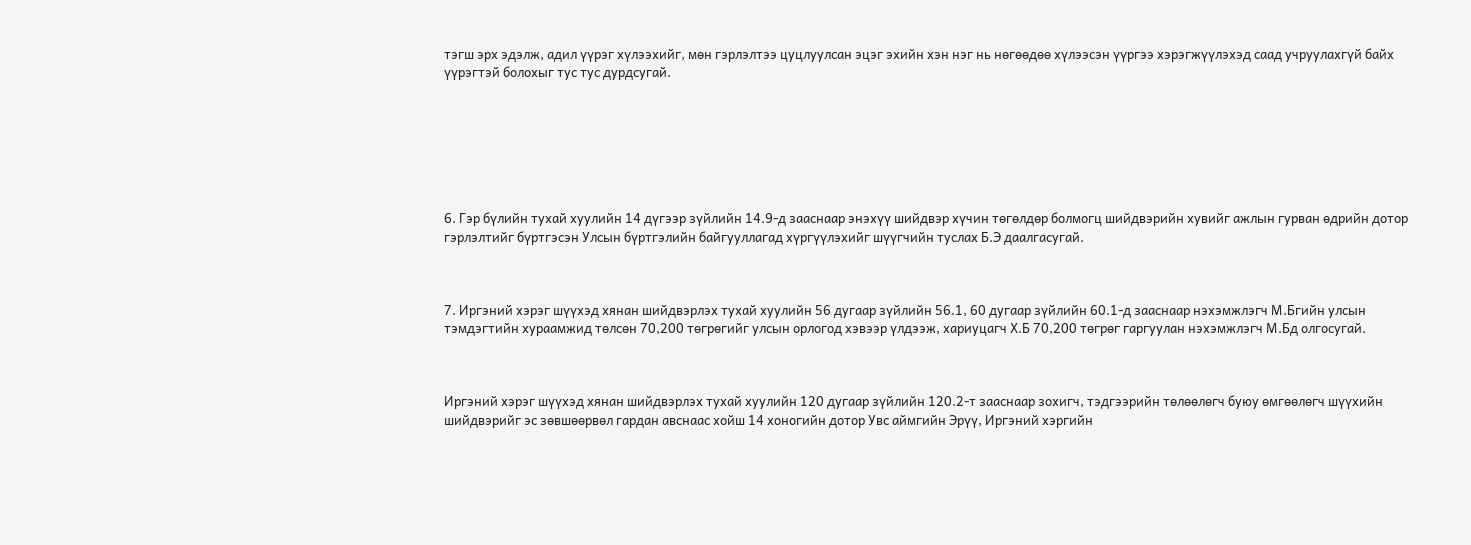тэгш эрх эдэлж, адил үүрэг хүлээхийг, мөн гэрлэлтээ цуцлуулсан эцэг эхийн хэн нэг нь нөгөөдөө хүлээсэн үүргээ хэрэгжүүлэхэд саад учруулахгүй байх үүрэгтэй болохыг тус тус дурдсугай.







6. Гэр бүлийн тухай хуулийн 14 дүгээр зүйлийн 14.9-д зааснаар энэхүү шийдвэр хүчин төгөлдөр болмогц шийдвэрийн хувийг ажлын гурван өдрийн дотор гэрлэлтийг бүртгэсэн Улсын бүртгэлийн байгууллагад хүргүүлэхийг шүүгчийн туслах Б.Э даалгасугай.



7. Иргэний хэрэг шүүхэд хянан шийдвэрлэх тухай хуулийн 56 дугаар зүйлийн 56.1, 60 дугаар зүйлийн 60.1-д зааснаар нэхэмжлэгч М.Бгийн улсын тэмдэгтийн хураамжид төлсөн 70,200 төгрөгийг улсын орлогод хэвээр үлдээж, хариуцагч Х.Б 70,200 төгрөг гаргуулан нэхэмжлэгч М.Бд олгосугай.



Иргэний хэрэг шүүхэд хянан шийдвэрлэх тухай хуулийн 120 дугаар зүйлийн 120.2-т зааснаар зохигч, тэдгээрийн төлөөлөгч буюу өмгөөлөгч шүүхийн шийдвэрийг эс зөвшөөрвөл гардан авснаас хойш 14 хоногийн дотор Увс аймгийн Эрүү, Иргэний хэргийн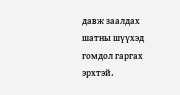давж заалдах шатны шүүхэд гомдол гаргах эрхтэй.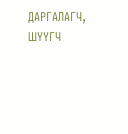ДАРГАЛАГЧ, ШҮҮГЧ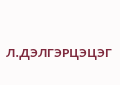Л.ДЭЛГЭРЦЭЦЭГ